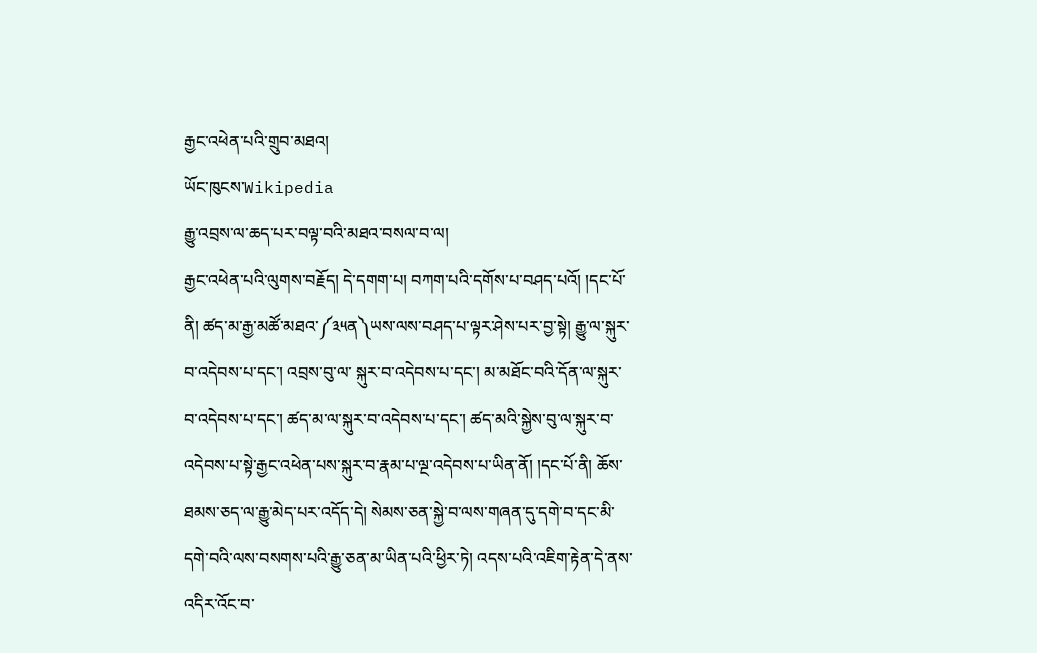རྒྱང་འཕེན་པའི་གྲུབ་མཐའ།
ཡོང་ཁུངས་Wikipedia
རྒྱུ་འབྲས་ལ་ཆད་པར་བལྟ་བའི་མཐའ་བསལ་བ་ལ།
རྒྱང་འཕེན་པའི་ལུགས་བརྗོད། དེ་དགག་པ། བཀག་པའི་དགོས་པ་བཤད་པའོ། །དང་པོ་ནི། ཚད་མ་རྒྱ་མཚོ་མཐའ་༼༣༥ན༽ཡས་ལས་བཤད་པ་ལྟར་ཤེས་པར་བྱ་སྟེ། རྒྱུ་ལ་སྐུར་བ་འདེབས་པ་དང་། འབྲས་བུ་ལ་ སྐུར་བ་འདེབས་པ་དང་། མ་མཐོང་བའི་དོན་ལ་སྐུར་བ་འདེབས་པ་དང་། ཚད་མ་ལ་སྐུར་བ་འདེབས་པ་དང་། ཚད་མའི་སྐྱེས་བུ་ལ་སྐུར་བ་འདེབས་པ་སྟེ་རྒྱང་འཕེན་པས་སྐུར་བ་རྣམ་པ་ལྔ་འདེབས་པ་ཡིན་ནོ། །དང་པོ་ནི། ཆོས་ཐམས་ཅད་ལ་རྒྱུ་མེད་པར་འདོད་དེ། སེམས་ཅན་སྐྱེ་བ་ལས་གཞན་དུ་དགེ་བ་དང་མི་དགེ་བའི་ལས་བསགས་པའི་རྒྱུ་ཅན་མ་ཡིན་པའི་ཕྱིར་ཏེ། འདས་པའི་འཇིག་རྟེན་དེ་ནས་འདིར་འོང་བ་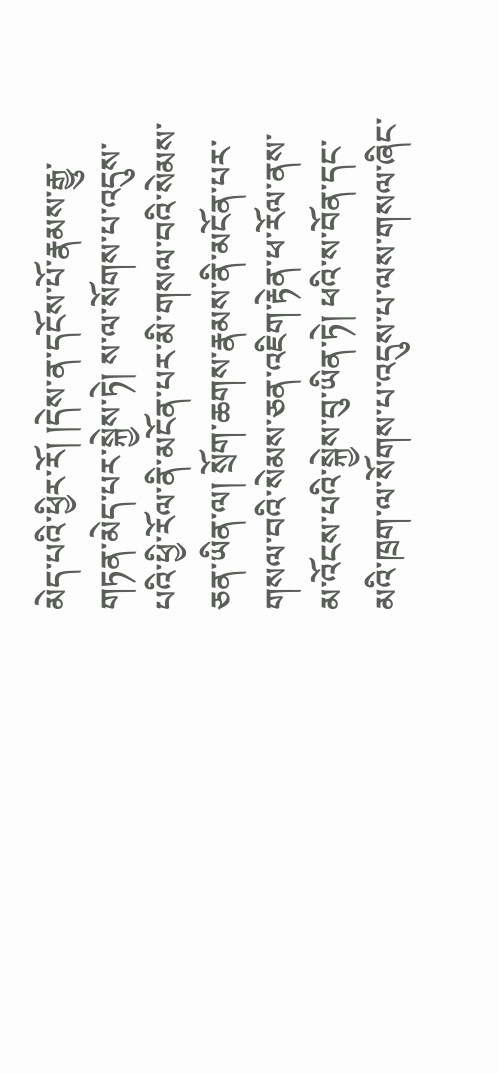མེད་པའི་ཕྱིར་རོ། །དེས་ན་དངོས་པོ་རྣམས་རྒྱུ་གཏན་མེད་པར་སྐྱེས་ཏེ། ས་ལ་སོགས་པ་འདུས་པའི་ཕྱི་རོལ་ནི་མངོན་པར་མི་གསལ་བའི་སེམས་ཅན་ཡིན་ལ། སྲོག་ཆགས་རྣམས་ནི་མངོན་པར་གསལ་བའི་སེམས་ཅན་འཇིག་རྟེན་ཕ་རོལ་ནས་མ་འོངས་པའི་སྐྱེས་བུ་ཡིན་ཏེ། ཕའི་ས་བོན་དང་མའི་ཁྲག་ལ་སོགས་པ་འདུས་པ་ལས་གསལ་ཞིང་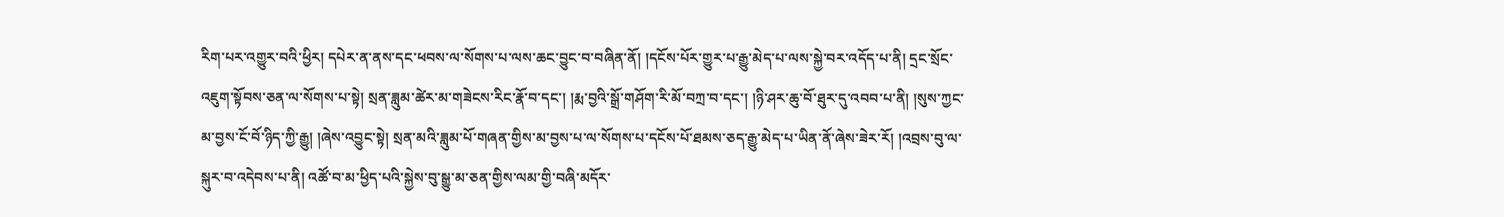རིག་པར་འགྱུར་བའི་ཕྱིར། དཔེར་ན་ནས་དང་ཕབས་ལ་སོགས་པ་ལས་ཆང་བྱུང་བ་བཞིན་ནོ། །དངོས་པོར་གྱུར་པ་རྒྱུ་མེད་པ་ལས་སྐྱེ་བར་འདོད་པ་ནི། དྲང་སྲོང་འཇུག་སྟོབས་ཅན་ལ་སོགས་པ་སྟེ། སྲན་ཟླུམ་ཚེར་མ་གཟེངས་རིང་རྣོ་བ་དང་། །རྨ་བྱའི་སྒྲོ་གཤོག་རི་མོ་བཀྲ་བ་དང་། །ཉི་ཤར་ཆུ་བོ་ཐུར་དུ་འབབ་པ་ནི། །སུས་ཀྱང་མ་བྱས་ངོ་བོ་ཉིད་ཀྱི་རྒྱུ། །ཞེས་འབྱུང་སྟེ། སྲན་མའི་ཟླུམ་པོ་གཞན་གྱིས་མ་བྱས་པ་ལ་སོགས་པ་དངོས་པོ་ཐམས་ཅད་རྒྱུ་མེད་པ་ཡིན་ནོ་ཞེས་ཟེར་རོ། །འབྲས་བུ་ལ་སྐུར་བ་འདེབས་པ་ནི། འཚོ་བ་མ་ཕྱིད་པའི་སྐྱེས་བུ་སྒྱུ་མ་ཅན་གྱིས་ལམ་གྱི་བཞི་མདོར་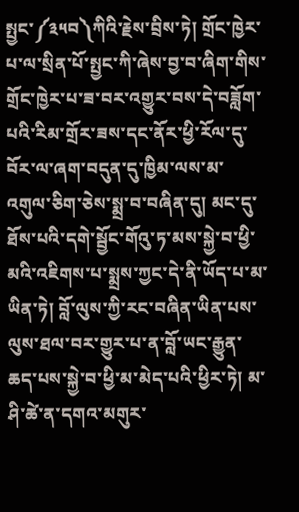སྤྱང་༼༣༥བ༽ཀིའི་རྗེས་བྲིས་ཏེ། གྲོང་ཁྱེར་པ་ལ་སྲིན་པོ་སྤྱང་ཀི་ཞེས་བྱ་བ་ཞིག་གིས་གྲོང་ཁྱེར་པ་ཟ་བར་འགྱུར་བས་དེ་བཟློག་པའི་རིམ་གྲོར་ཟས་དང་ནོར་ཕྱི་རོལ་དུ་བོར་ལ་ཞག་བདུན་དུ་ཁྱིམ་ལས་མ་འགུལ་ཅིག་ཅེས་སྨྲ་བ་བཞིན་དུ། མང་དུ་ཐོས་པའི་དགེ་སྦྱོང་གོའུ་ཏ་མས་སྐྱེ་བ་ཕྱི་མའི་འཇིགས་པ་སྨྲས་ཀྱང་དེ་ནི་ཡོད་པ་མ་ཡིན་ཏེ། བློ་ལུས་ཀྱི་རང་བཞིན་ཡིན་པས་ལུས་ཐལ་བར་གྱུར་པ་ན་བློ་ཡང་རྒྱུན་ཆད་པས་སྐྱེ་བ་ཕྱི་མ་མེད་པའི་ཕྱིར་ཏེ། མ་ཤི་ཚེ་ན་དགའ་མགུར་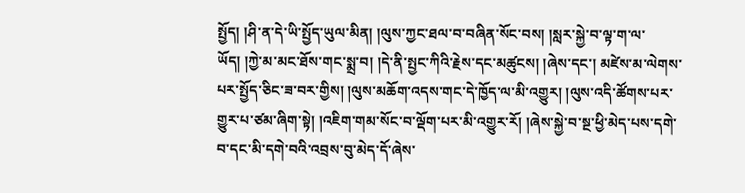སྤྱོད། །ཤི་ན་དེ་ཡི་སྤྱོད་ཡུལ་མིན། །ལུས་ཀྱང་ཐལ་བ་བཞིན་སོང་བས། །སླར་སྐྱེ་བ་ལྟ་ག་ལ་ཡོད། །ཀྱེ་མ་མང་ཐོས་གང་སྨྲ་བ། །དེ་ནི་སྤྱང་ཀིའི་རྗེས་དང་མཚུངས། །ཞེས་དང་། མཛེས་མ་ལེགས་པར་སྤྱོད་ཅིང་ཟ་བར་གྱིས། །ལུས་མཆོག་འདས་གང་དེ་ཁྱོད་ལ་མི་འགྱུར། །ལུས་འདི་ཚོགས་པར་གྱུར་པ་ཙམ་ཞིག་སྟེ། །འཇིག་གམ་སོང་བ་ལྡོག་པར་མི་འགྱུར་རོ། །ཞེས་སྐྱེ་བ་སྔ་ཕྱི་མེད་པས་དགེ་བ་དང་མི་དགེ་བའི་འབྲས་བུ་མེད་དོ་ཞེས་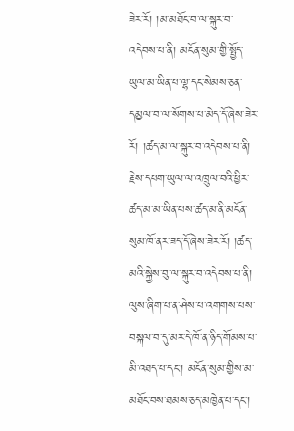ཟེར་རོ། །མ་མཐོང་བ་ལ་སྐུར་བ་འདེབས་པ་ནི། མངོན་སུམ་གྱི་སྤྱོད་ཡུལ་མ་ཡིན་པ་ལྷ་དང་སེམས་ཅན་དམྱལ་བ་ལ་སོགས་པ་མེད་དོ་ཞེས་ཟེར་རོ། །ཚད་མ་ལ་སྐུར་བ་འདེབས་པ་ནི། རྗེས་དཔག་ཡུལ་ལ་འཁྲུལ་བའི་ཕྱིར་ཚད་མ་མ་ཡིན་པས་ཚད་མ་ནི་མངོན་སུམ་ཁོ་ནར་ཟད་དོ་ཞེས་ཟེར་རོ། །ཚད་མའི་སྐྱེས་བུ་ལ་སྐུར་བ་འདེབས་པ་ནི། ལུས་ཞིག་པ་ན་ཤེས་པ་འགགས་པས་བསྐལ་བ་དུ་མར་དེ་ཁོ་ན་ཉིད་གོམས་པ་མི་འཐད་པ་དང་། མངོན་སུམ་གྱིས་མ་མཐོང་བས་ཐམས་ཅད་མཁྱེན་པ་དང་།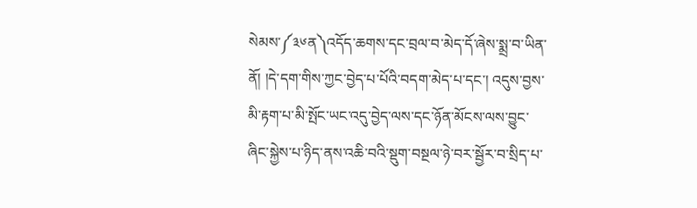སེམས་༼༣༦ན༽འདོད་ཆགས་དང་བྲལ་བ་མེད་དོ་ཞེས་སྨྲ་བ་ཡིན་ནོ། །དེ་དག་གིས་ཀྱང་བྱེད་པ་པོའི་བདག་མེད་པ་དང་། འདུས་བྱས་མི་རྟག་པ་མི་སྤོང་ཡང་འདུ་བྱེད་ལས་དང་ཉོན་མོངས་ལས་བྱུང་ཞིང་སྐྱེས་པ་ཉིད་ནས་འཆི་བའི་སྡུག་བསྔལ་ཉེ་བར་སྦྱོར་བ་སྲིད་པ་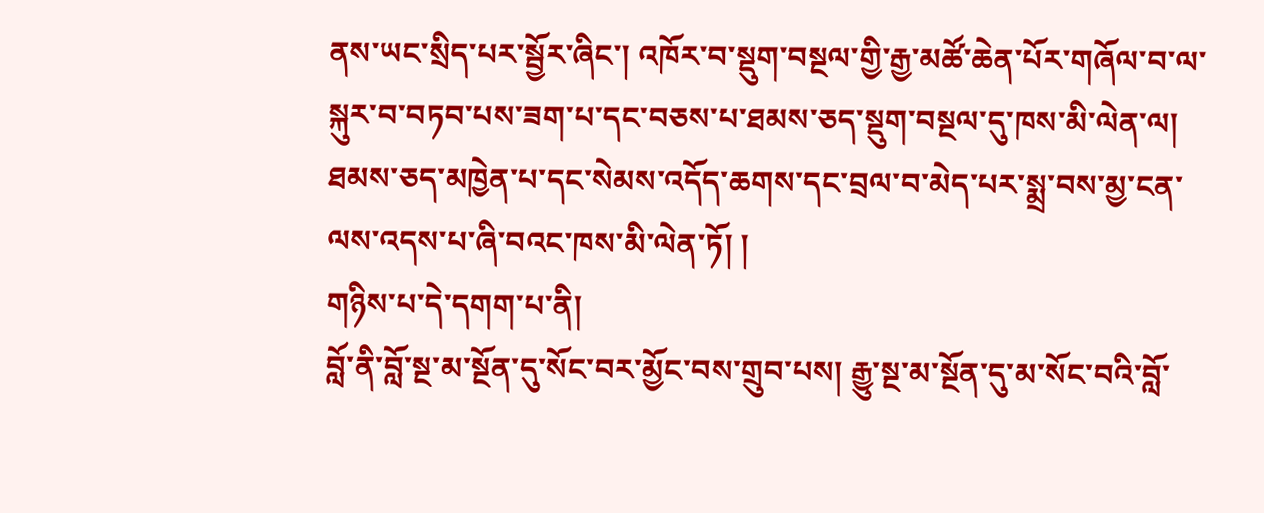ནས་ཡང་སྲིད་པར་སྦྱོར་ཞིང་། འཁོར་བ་སྡུག་བསྔལ་གྱི་རྒྱ་མཚོ་ཆེན་པོར་གཞོལ་བ་ལ་སྐུར་བ་བཏབ་པས་ཟག་པ་དང་བཅས་པ་ཐམས་ཅད་སྡུག་བསྔལ་དུ་ཁས་མི་ལེན་ལ། ཐམས་ཅད་མཁྱེན་པ་དང་སེམས་འདོད་ཆགས་དང་བྲལ་བ་མེད་པར་སྨྲ་བས་མྱ་ངན་ལས་འདས་པ་ཞི་བའང་ཁས་མི་ལེན་ཏོ། །
གཉིས་པ་དེ་དགག་པ་ནི།
བློ་ནི་བློ་སྔ་མ་སྔོན་དུ་སོང་བར་མྱོང་བས་གྲུབ་པས། རྒྱུ་སྔ་མ་སྔོན་དུ་མ་སོང་བའི་བློ་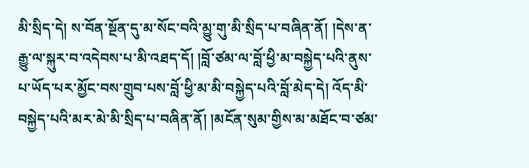མི་སྲིད་དེ། ས་བོན་སྔོན་དུ་མ་སོང་བའི་མྱུ་གུ་མི་སྲིད་པ་བཞིན་ནོ། །དེས་ན་རྒྱུ་ལ་སྐུར་བ་འདེབས་པ་མི་འཐད་དོ། །བློ་ཙམ་ལ་བློ་ཕྱི་མ་བསྐྱེད་པའི་ནུས་པ་ཡོད་པར་མྱོང་བས་གྲུབ་པས་བློ་ཕྱི་མ་མི་བསྐྱེད་པའི་བློ་མེད་དེ། འོད་མི་བསྐྱེད་པའི་མར་མེ་མི་སྲིད་པ་བཞིན་ནོ། །མངོན་སུམ་གྱིས་མ་མཐོང་བ་ཙམ་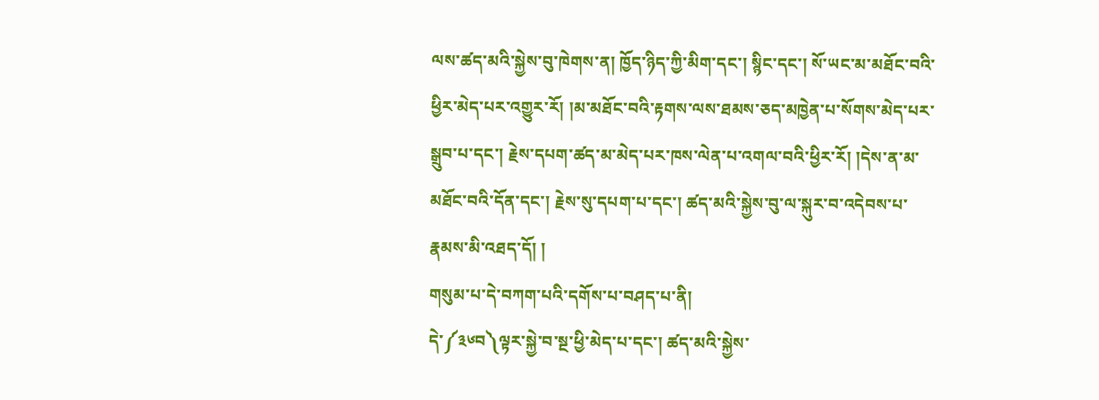ལས་ཚད་མའི་སྐྱེས་བུ་ཁེགས་ན། ཁྱོད་ཉིད་ཀྱི་མིག་དང་། སྙིང་དང་། སོ་ཡང་མ་མཐོང་བའི་ཕྱིར་མེད་པར་འགྱུར་རོ། །མ་མཐོང་བའི་རྟགས་ལས་ཐམས་ཅད་མཁྱེན་པ་སོགས་མེད་པར་སྒྲུབ་པ་དང་། རྗེས་དཔག་ཚད་མ་མེད་པར་ཁས་ལེན་པ་འགལ་བའི་ཕྱིར་རོ། །དེས་ན་མ་མཐོང་བའི་དོན་དང་། རྗེས་སུ་དཔག་པ་དང་། ཚད་མའི་སྐྱེས་བུ་ལ་སྐུར་བ་འདེབས་པ་རྣམས་མི་འཐད་དོ། །
གསུམ་པ་དེ་བཀག་པའི་དགོས་པ་བཤད་པ་ནི།
དེ་༼༣༦བ༽ལྟར་སྐྱེ་བ་སྔ་ཕྱི་མེད་པ་དང་། ཚད་མའི་སྐྱེས་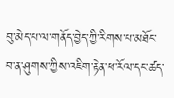བུ་མེད་པ་ལ་གནོད་བྱེད་ཀྱི་རིགས་པ་མཐོང་བ་ན་ཤུགས་ཀྱིས་འཇིག་རྟེན་ཕ་རོལ་དང་ཚད་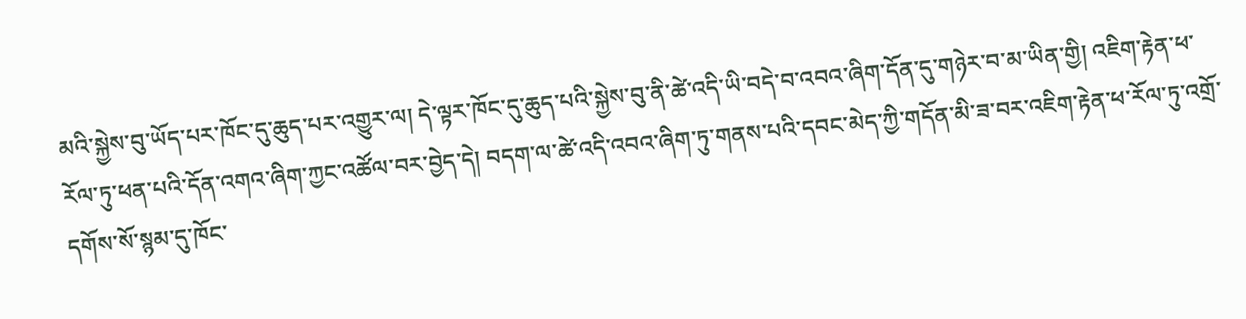མའི་སྐྱེས་བུ་ཡོད་པར་ཁོང་དུ་ཆུད་པར་འགྱུར་ལ། དེ་ལྟར་ཁོང་དུ་ཆུད་པའི་སྐྱེས་བུ་ནི་ཚེ་འདི་ཡི་བདེ་བ་འབའ་ཞིག་དོན་དུ་གཉེར་བ་མ་ཡིན་གྱི། འཇིག་རྟེན་ཕ་རོལ་ཏུ་ཕན་པའི་དོན་འགའ་ཞིག་ཀྱང་འཚོལ་བར་བྱེད་དེ། བདག་ལ་ཚེ་འདི་འབའ་ཞིག་ཏུ་གནས་པའི་དབང་མེད་ཀྱི་གདོན་མི་ཟ་བར་འཇིག་རྟེན་ཕ་རོལ་ཏུ་འགྲོ་དགོས་སོ་སྙམ་དུ་ཁོང་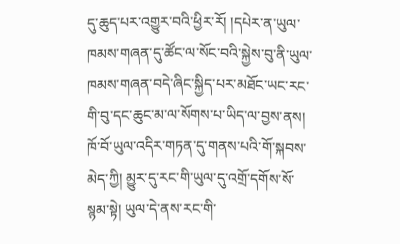དུ་ཆུད་པར་འགྱུར་བའི་ཕྱིར་རོ། །དཔེར་ན་ཡུལ་ཁམས་གཞན་དུ་ཚོང་ལ་སོང་བའི་སྐྱེས་བུ་ནི་ཡུལ་ཁམས་གཞན་བདེ་ཞིང་སྐྱིད་པར་མཐོང་ཡང་རང་གི་བུ་དང་ཆུང་མ་ལ་སོགས་པ་ཡིད་ལ་བྱས་ནས། ཁོ་བོ་ཡུལ་འདིར་གཏན་དུ་གནས་པའི་གོ་སྐབས་མེད་ཀྱི། མྱུར་དུ་རང་གི་ཡུལ་དུ་འགྲོ་དགོས་སོ་སྙམ་སྟེ། ཡུལ་དེ་ནས་རང་གི་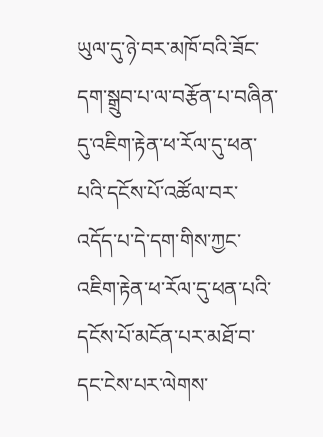ཡུལ་དུ་ཉེ་བར་མཁོ་བའི་ཟོང་དག་སྒྲུབ་པ་ལ་བརྩོན་པ་བཞིན་དུ་འཇིག་རྟེན་ཕ་རོལ་དུ་ཕན་པའི་དངོས་པོ་འཚོལ་བར་འདོད་པ་དེ་དག་གིས་ཀྱང་འཇིག་རྟེན་ཕ་རོལ་དུ་ཕན་པའི་དངོས་པོ་མངོན་པར་མཐོ་བ་དང་ངེས་པར་ལེགས་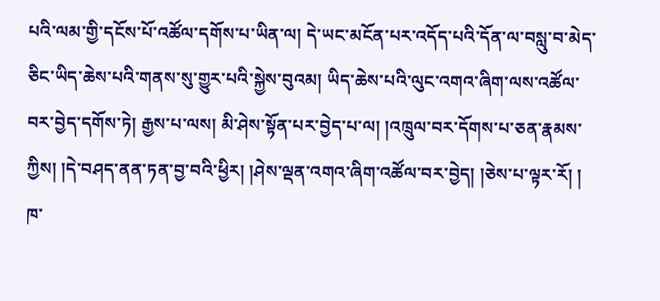པའི་ལམ་གྱི་དངོས་པོ་འཚོལ་དགོས་པ་ཡིན་ལ། དེ་ཡང་མངོན་པར་འདོད་པའི་དོན་ལ་བསླུ་བ་མེད་ཅིང་ཡིད་ཆེས་པའི་གནས་སུ་གྱུར་པའི་སྐྱེས་བུའམ། ཡིད་ཆེས་པའི་ལུང་འགའ་ཞིག་ལས་འཚོལ་བར་བྱེད་དགོས་ཏེ། རྒྱས་པ་ལས། མི་ཤེས་སྟོན་པར་བྱེད་པ་ལ། །འཁྲུལ་བར་དོགས་པ་ཅན་རྣམས་ཀྱིས། །དེ་བཤད་ནན་ཏན་བྱ་བའི་ཕྱིར། །ཤེས་ལྡན་འགའ་ཞིག་འཚོལ་བར་བྱེད། །ཅེས་པ་ལྟར་རོ། །
ཁ་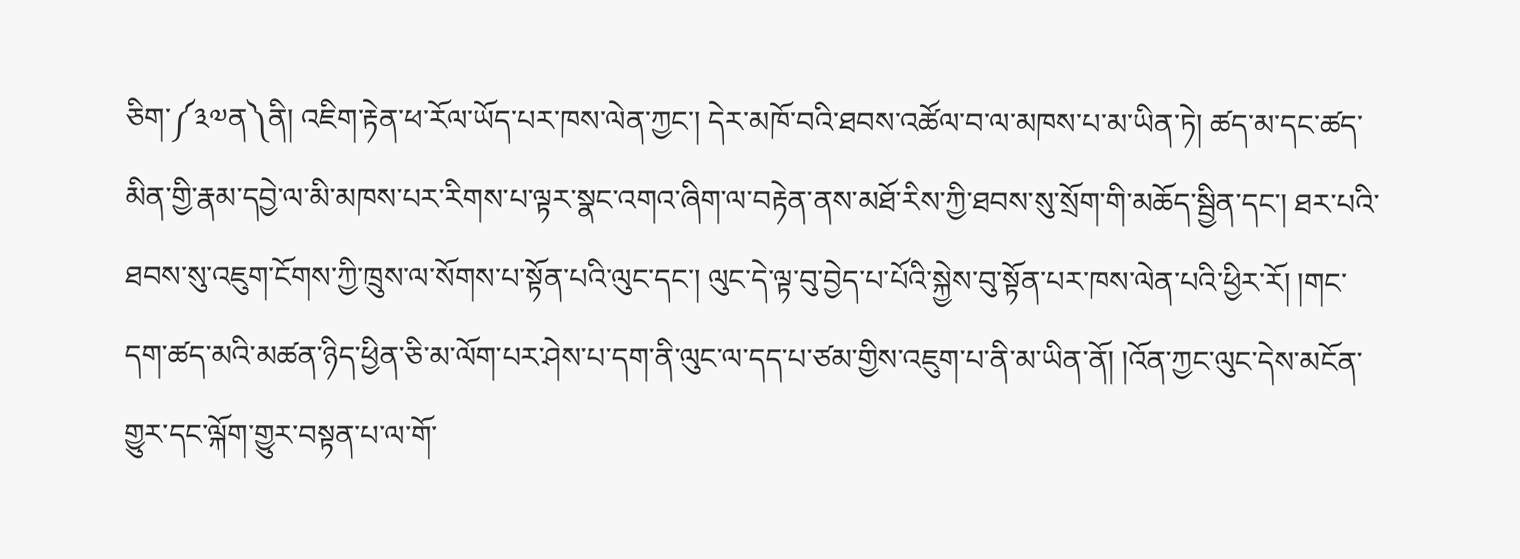ཅིག་༼༣༧ན༽ནི། འཇིག་རྟེན་ཕ་རོལ་ཡོད་པར་ཁས་ལེན་ཀྱང་། དེར་མཁོ་བའི་ཐབས་འཚོལ་བ་ལ་མཁས་པ་མ་ཡིན་ཏེ། ཚད་མ་དང་ཚད་མིན་གྱི་རྣམ་དབྱེ་ལ་མི་མཁས་པར་རིགས་པ་ལྟར་སྣང་འགའ་ཞིག་ལ་བརྟེན་ནས་མཐོ་རིས་ཀྱི་ཐབས་སུ་སྲོག་གི་མཆོད་སྦྱིན་དང་། ཐར་པའི་ཐབས་སུ་འཇུག་ངོགས་ཀྱི་ཁྲུས་ལ་སོགས་པ་སྟོན་པའི་ལུང་དང་། ལུང་དེ་ལྟ་བུ་བྱེད་པ་པོའི་སྐྱེས་བུ་སྟོན་པར་ཁས་ལེན་པའི་ཕྱིར་རོ། །གང་དག་ཚད་མའི་མཚན་ཉིད་ཕྱིན་ཅི་མ་ལོག་པར་ཤེས་པ་དག་ནི་ལུང་ལ་དད་པ་ཙམ་གྱིས་འཇུག་པ་ནི་མ་ཡིན་ནོ། །འོན་ཀྱང་ལུང་དེས་མངོན་གྱུར་དང་ལྐོག་གྱུར་བསྟན་པ་ལ་གོ་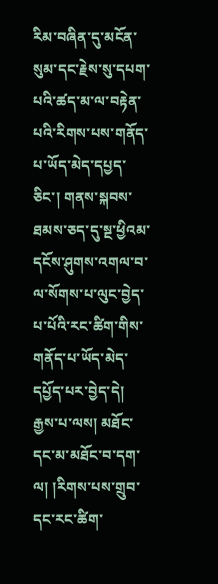རིམ་བཞིན་དུ་མངོན་སུམ་དང་རྗེས་སུ་དཔག་པའི་ཚད་མ་ལ་བརྟེན་པའི་རིགས་པས་གནོད་པ་ཡོད་མེད་དཔྱད་ཅིང་། གནས་སྐབས་ཐམས་ཅད་དུ་སྔ་ཕྱིའམ་དངོས་ཤུགས་འགལ་བ་ལ་སོགས་པ་ལུང་བྱེད་པ་པོའི་རང་ཚིག་གིས་གནོད་པ་ཡོད་མེད་དཔྱོད་པར་བྱེད་དེ། རྒྱས་པ་ལས། མཐོང་དང་མ་མཐོང་བ་དག་ལ། །རིགས་པས་གྲུབ་དང་རང་ཚིག་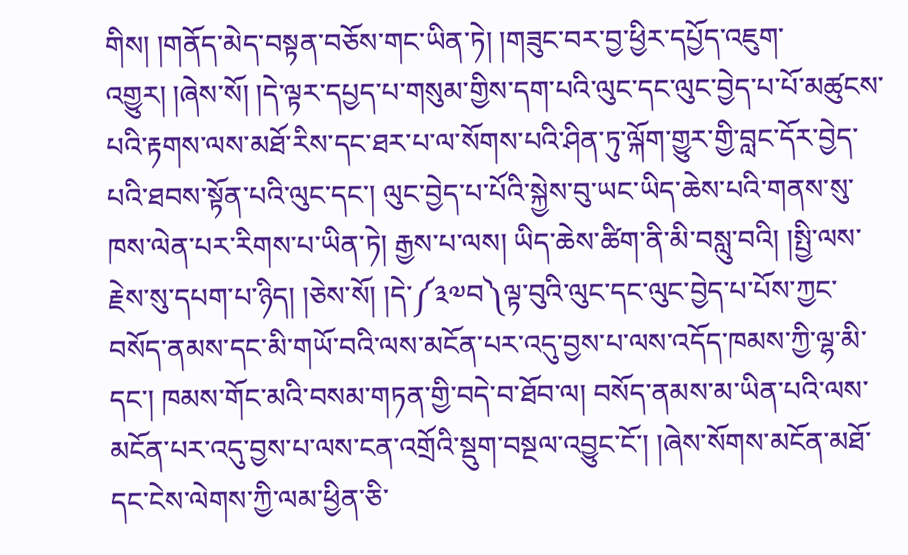གིས། །གནོད་མེད་བསྟན་བཅོས་གང་ཡིན་ཏེ། །གཟུང་བར་བྱ་ཕྱིར་དཔྱོད་འཇུག་འགྱུར། །ཞེས་སོ། །དེ་ལྟར་དཔྱད་པ་གསུམ་གྱིས་དག་པའི་ལུང་དང་ལུང་བྱེད་པ་པོ་མཚུངས་པའི་རྟགས་ལས་མཐོ་རིས་དང་ཐར་པ་ལ་སོགས་པའི་ཤིན་ཏུ་ལྐོག་གྱུར་གྱི་བླང་དོར་བྱེད་པའི་ཐབས་སྟོན་པའི་ལུང་དང་། ལུང་བྱེད་པ་པོའི་སྐྱེས་བུ་ཡང་ཡིད་ཆེས་པའི་གནས་སུ་ཁས་ལེན་པར་རིགས་པ་ཡིན་ཏེ། རྒྱས་པ་ལས། ཡིད་ཆེས་ཚིག་ནི་མི་བསླུ་བའི། །སྤྱི་ལས་རྗེས་སུ་དཔག་པ་ཉིད། །ཅེས་སོ། །དེ་༼༣༧བ༽ལྟ་བུའི་ལུང་དང་ལུང་བྱེད་པ་པོས་ཀྱང་བསོད་ནམས་དང་མི་གཡོ་བའི་ལས་མངོན་པར་འདུ་བྱས་པ་ལས་འདོད་ཁམས་ཀྱི་ལྷ་མི་དང་། ཁམས་གོང་མའི་བསམ་གཏན་གྱི་བདེ་བ་ཐོབ་ལ། བསོད་ནམས་མ་ཡིན་པའི་ལས་མངོན་པར་འདུ་བྱས་པ་ལས་ངན་འགྲོའི་སྡུག་བསྔལ་འབྱུང་ངོ་། །ཞེས་སོགས་མངོན་མཐོ་དང་ངེས་ལེགས་ཀྱི་ལམ་ཕྱིན་ཅི་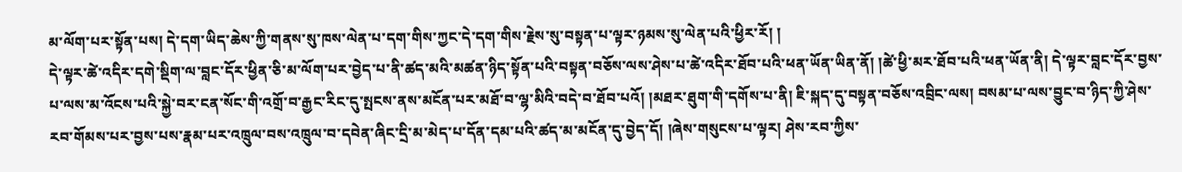མ་ལོག་པར་སྟོན་པས། དེ་དག་ཡིད་ཆེས་ཀྱི་གནས་སུ་ཁས་ལེན་པ་དག་གིས་ཀྱང་དེ་དག་གིས་རྗེས་སུ་བསྟན་པ་ལྟར་ཉམས་སུ་ལེན་པའི་ཕྱིར་རོ། །
དེ་ལྟར་ཚེ་འདིར་དགེ་སྡིག་ལ་བླང་དོར་ཕྱིན་ཅི་མ་ལོག་པར་བྱེད་པ་ནི་ཚད་མའི་མཚན་ཉིད་སྟོན་པའི་བསྟན་བཅོས་ལས་ཤེས་པ་ཚེ་འདིར་ཐོབ་པའི་ཕན་ཡོན་ཡིན་ནོ། །ཚེ་ཕྱི་མར་ཐོབ་པའི་ཕན་ཡོན་ནི། དེ་ལྟར་བླང་དོར་བྱས་པ་ལས་མ་འོངས་པའི་སྐྱེ་བར་ངན་སོང་གི་འགྲོ་བ་རྒྱང་རིང་དུ་སྤངས་ནས་མངོན་པར་མཐོ་བ་ལྷ་མིའི་བདེ་བ་ཐོབ་པའོ། །མཐར་ཐུག་གི་དགོས་པ་ནི། ཇི་སྐད་དུ་བསྟན་བཅོས་འབྲིང་ལས། བསམ་པ་ལས་བྱུང་བ་ཉིད་ཀྱི་ཤེས་རབ་གོམས་པར་བྱས་པས་རྣམ་པར་འཁྲུལ་བས་འཁྲུལ་བ་དབེན་ཞིང་དྲི་མ་མེད་པ་དོན་དམ་པའི་ཚད་མ་མངོན་དུ་བྱེད་དོ། །ཞེས་གསུངས་པ་ལྟར། ཤེས་རབ་ཀྱིས་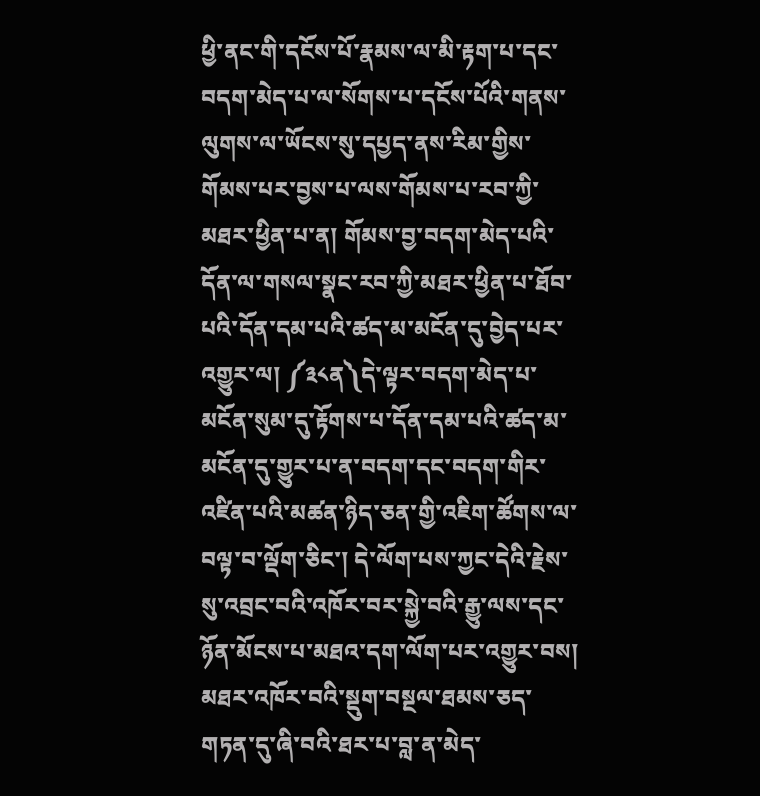ཕྱི་ནང་གི་དངོས་པོ་རྣམས་ལ་མི་རྟག་པ་དང་བདག་མེད་པ་ལ་སོགས་པ་དངོས་པོའི་གནས་ལུགས་ལ་ཡོངས་སུ་དཔྱད་ནས་རིམ་གྱིས་གོམས་པར་བྱས་པ་ལས་གོམས་པ་རབ་ཀྱི་མཐར་ཕྱིན་པ་ན། གོམས་བྱ་བདག་མེད་པའི་དོན་ལ་གསལ་སྣང་རབ་ཀྱི་མཐར་ཕྱིན་པ་ཐོབ་པའི་དོན་དམ་པའི་ཚད་མ་མངོན་དུ་བྱེད་པར་འགྱུར་ལ། ༼༣༨ན༽དེ་ལྟར་བདག་མེད་པ་མངོན་སུམ་དུ་རྟོགས་པ་དོན་དམ་པའི་ཚད་མ་མངོན་དུ་གྱུར་པ་ན་བདག་དང་བདག་གིར་འཛིན་པའི་མཚན་ཉིད་ཅན་གྱི་འཇིག་ཚོགས་ལ་བལྟ་བ་ལྡོག་ཅིང་། དེ་ལོག་པས་ཀྱང་དེའི་རྗེས་སུ་འབྲང་བའི་འཁོར་བར་སྐྱེ་བའི་རྒྱུ་ལས་དང་ཉོན་མོངས་པ་མཐའ་དག་ལོག་པར་འགྱུར་བས། མཐར་འཁོར་བའི་སྡུག་བསྔལ་ཐམས་ཅད་གཏན་དུ་ཞི་བའི་ཐར་པ་བླ་ན་མེད་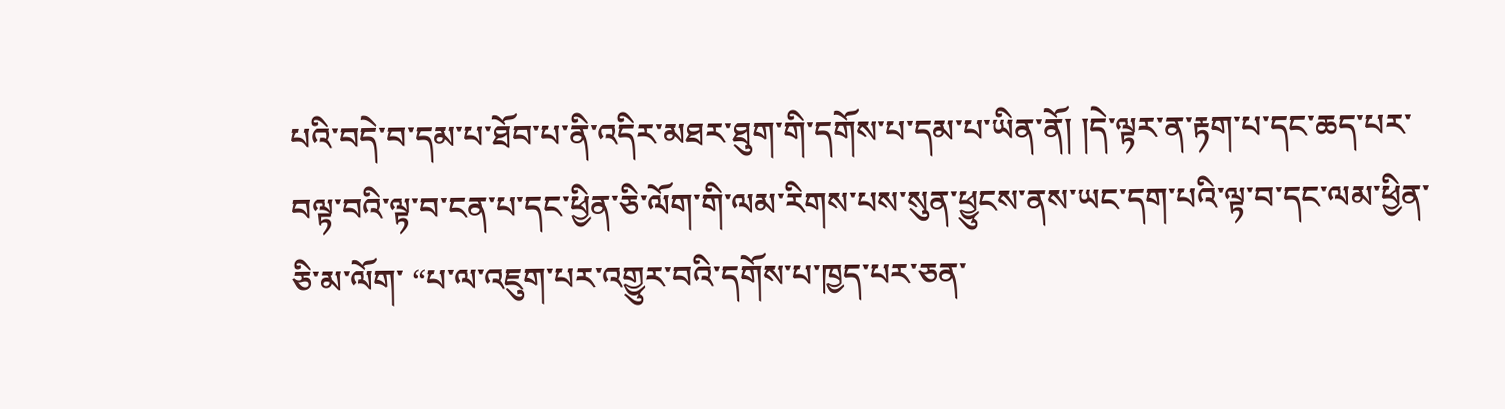པའི་བདེ་བ་དམ་པ་ཐོབ་པ་ནི་འདིར་མཐར་ཐུག་གི་དགོས་པ་དམ་པ་ཡིན་ནོ། །དེ་ལྟར་ན་རྟག་པ་དང་ཆད་པར་བལྟ་བའི་ལྟ་བ་ངན་པ་དང་ཕྱིན་ཅི་ལོག་གི་ལམ་རིགས་པས་སུན་ཕྱུངས་ནས་ཡང་དག་པའི་ལྟ་བ་དང་ལམ་ཕྱིན་ཅི་མ་ལོག་ “པ་ལ་འཇུག་པར་འགྱུར་བའི་དགོས་པ་ཁྱད་པར་ཅན་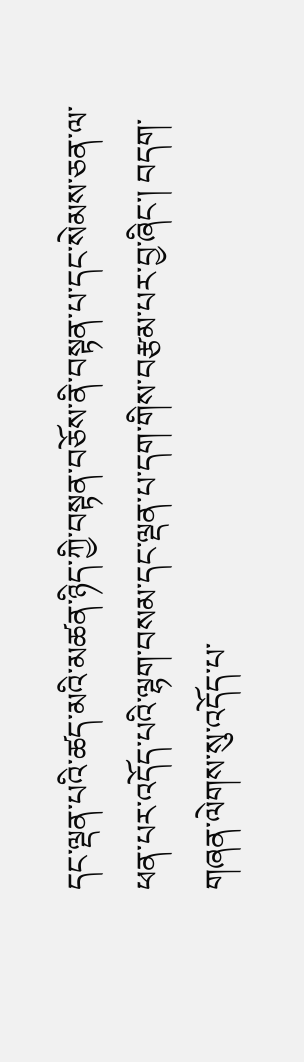དང་ལྡན་པའི་ཚད་མའི་མཚན་ཉིད་ཀྱི་བསྟན་བཅོས་ནི་བསྟན་པ་དང་སེམས་ཅན་ལ་ཕན་པར་འདོད་པའི་ལྷག་བསམ་དང་ལྡན་པ་དག་གིས་བརྩམ་པར་བྱ་ཞིང་། བདག་གཞན་ལེགས་སུ་འདོད་པ་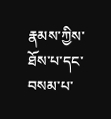རྣམས་ཀྱིས་ཐོས་པ་དང་བསམ་པ་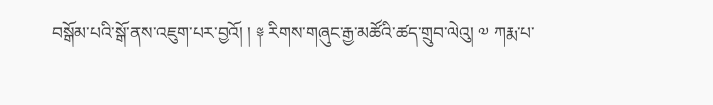བསྒོམ་པའི་སྒོ་ནས་འཇུག་པར་བྱའོ། ། ༈ རིགས་གཞུང་རྒྱ་མཚོའི་ཚད་གྲུབ་ལེའུ། ༧ ཀརྨ་པ་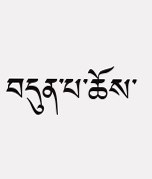བདུན་པ་ཆོས་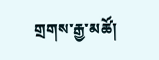གྲགས་རྒྱ་མཚོ།